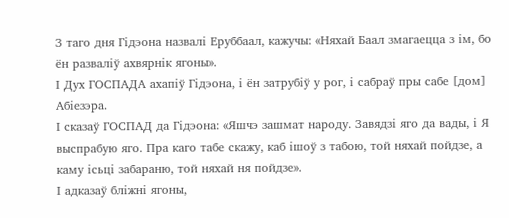З таго дня Гідэона назвалі Еруббаал, кажучы: «Няхай Баал змагаецца з ім, бо ён разваліў ахвярнік ягоны».
І Дух ГОСПАДА ахапіў Гідэона, і ён затрубіў у рог, і сабраў пры сабе [дом] Абіезэра.
І сказаў ГОСПАД да Гідэона: «Яшчэ зашмат народу. Завядзі яго да вады, і Я выспрабую яго. Пра каго табе скажу, каб ішоў з табою, той няхай пойдзе, а каму ісьці забараню, той няхай ня пойдзе».
І адказаў бліжні ягоны,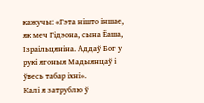кажучы: «Гэта нішто іншае, як меч Гідэона, сына Ёаша, Ізраільцяніна. Аддаў Бог у рукі ягоныя Мадыянцаў і ўвесь табар іхні».
Калі я затрублю ў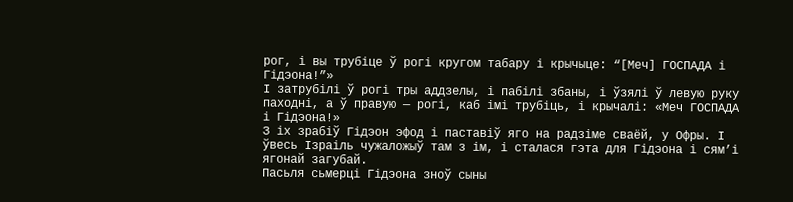рог, і вы трубіце ў рогі кругом табару і крычыце: “[Меч] ГОСПАДА і Гідэона!”»
І затрубілі ў рогі тры аддзелы, і пабілі збаны, і ўзялі ў левую руку паходні, а ў правую — рогі, каб імі трубіць, і крычалі: «Меч ГОСПАДА і Гідэона!»
З іх зрабіў Гідэон эфод і паставіў яго на радзіме сваёй, у Офры. І ўвесь Ізраіль чужаложыў там з ім, і сталася гэта для Гідэона і сям’і ягонай загубай.
Пасьля сьмерці Гідэона зноў сыны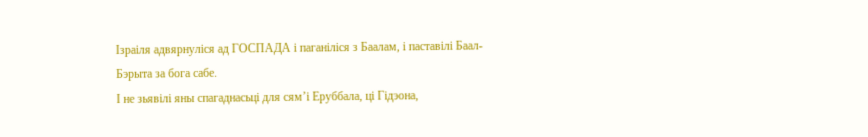Ізраіля адвярнуліся ад ГОСПАДА і паганіліся з Баалам, і паставілі Баал-Бэрыта за бога сабе.
І не зьявілі яны спагаднасьці для сям’і Еруббала, ці Гідэона,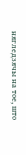нягледзячы на тое, што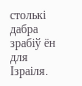столькі дабра зрабіў ён для Ізраіля.